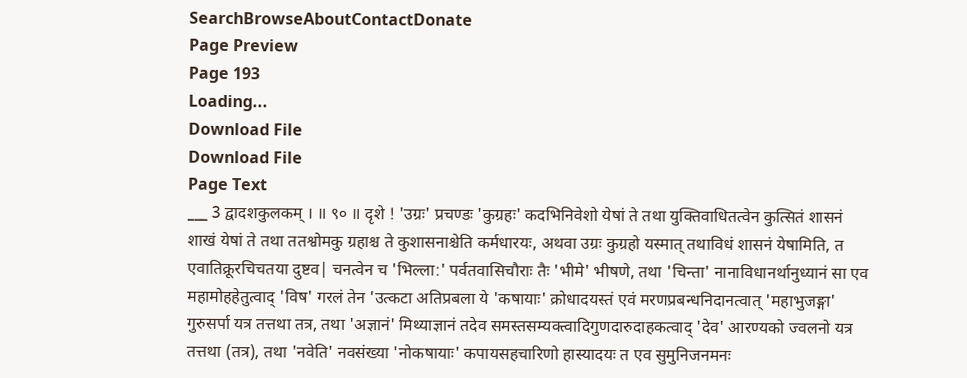SearchBrowseAboutContactDonate
Page Preview
Page 193
Loading...
Download File
Download File
Page Text
___ 3 द्वादशकुलकम् । ॥ ९० ॥ दृशे ! 'उग्रः' प्रचण्डः 'कुग्रहः' कदभिनिवेशो येषां ते तथा युक्तिवाधितत्वेन कुत्सितं शासनं शाखं येषां ते तथा ततश्वोमकु ग्रहाश्च ते कुशासनाश्चेति कर्मधारयः, अथवा उग्रः कुग्रहो यस्मात् तथाविधं शासनं येषामिति, त एवातिक्रूरचिचतया दुष्टव| चनत्वेन च 'भिल्ला:' पर्वतवासिचौराः तैः 'भीमे' भीषणे, तथा 'चिन्ता' नानाविधानर्थानुध्यानं सा एव महामोहहेतुत्वाद् 'विष' गरलं तेन 'उत्कटा अतिप्रबला ये 'कषायाः' क्रोधादयस्तं एवं मरणप्रबन्धनिदानत्वात् 'महाभुजङ्गा' गुरुसर्पा यत्र तत्तथा तत्र, तथा 'अज्ञानं' मिथ्याज्ञानं तदेव समस्तसम्यक्त्वादिगुणदारुदाहकत्वाद् 'देव' आरण्यको ज्वलनो यत्र तत्तथा (तत्र), तथा 'नवेति' नवसंख्या 'नोकषायाः' कपायसहचारिणो हास्यादयः त एव सुमुनिजनमनः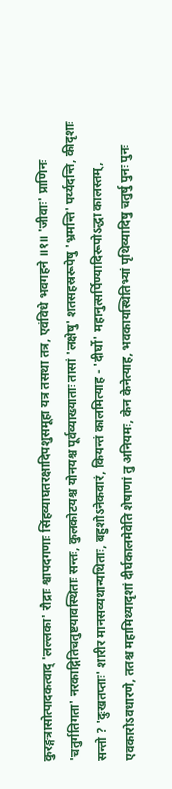कुरङ्गत्रासोत्पादकत्वाद् 'लल्लका' रौद्राः श्वापदगणाः सिंहव्याघतरक्षादिपशुसमूहा यत्र तसथा तत्र, एवंविधे भवगहने ॥१॥ 'जीवाः' प्राणिनः 'चतुर्गतिगता' नरकाद्गितिचतुष्टयावस्थिताः सन्तः, कुलकोटयश्च योनयश्च पूर्वव्याख्याताः तासां 'लक्षेषु' शतसहस्ररूपेषु 'भ्रमन्ति' पर्य्यदन्ति, कीदृशाः सन्तो ? 'दुःखतप्ताः' शारीर मानसव्यथान्यथिताः, बहुशोऽनेकवारं, कियन्तं कालमित्याह - 'दीर्घो' महानुत्सर्पिण्यादिरूपोऽद्धा कालस्तम्, एवकारोऽवधारणे, ततश्च महामिथ्यादृशां दीर्घकालमेवेति शेषाणां तु अनियमः, केन केनेत्याह, भवकायस्थितिभ्यां पृथिव्यादिषु चतुर्षु पुनः पुनः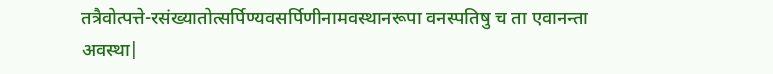तत्रैवोत्पत्ते-रसंख्यातोत्सर्पिण्यवसर्पिणीनामवस्थानरूपा वनस्पतिषु च ता एवानन्ता अवस्था|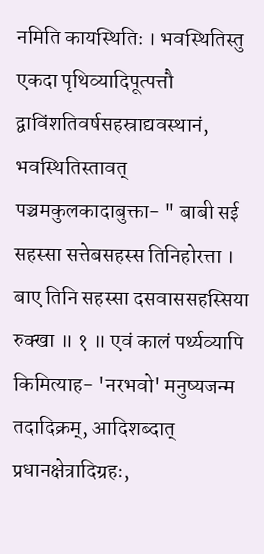नमिति कायस्थितिः । भवस्थितिस्तु एकदा पृथिव्यादिपूत्पत्तौ द्वाविंशतिवर्षसहस्राद्यवस्थानं, भवस्थितिस्तावत् पञ्चमकुलकादाबुक्ता- " बाबी सई सहस्सा सत्तेबसहस्स तिनिहोरत्ता । बाए तिनि सहस्सा दसवाससहस्सिया रुक्खा ॥ १ ॥ एवं कालं पर्थ्यव्यापि किमित्याह- 'नरभवो' मनुष्यजन्म तदादिक्रम्, आदिशब्दात् प्रधानक्षेत्रादिग्रहः,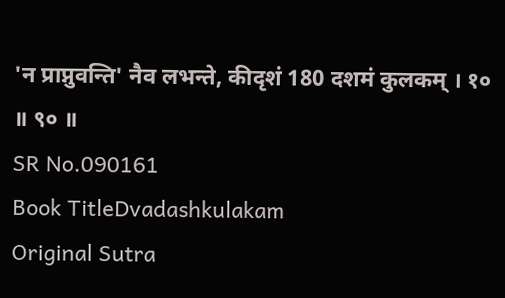'न प्राप्नुवन्ति' नैव लभन्ते, कीदृशं 180 दशमं कुलकम् । १० ॥ ९० ॥
SR No.090161
Book TitleDvadashkulakam
Original Sutra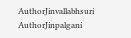AuthorJinvallabhsuri
AuthorJinpalgani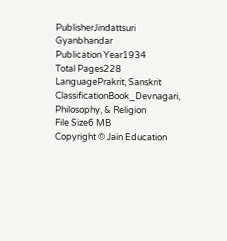PublisherJindattsuri Gyanbhandar
Publication Year1934
Total Pages228
LanguagePrakrit, Sanskrit
ClassificationBook_Devnagari, Philosophy, & Religion
File Size6 MB
Copyright © Jain Education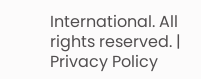International. All rights reserved. | Privacy Policy